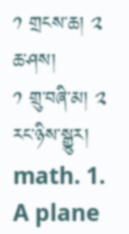༡ གྲངས་ཆ། ༢ ཆ་ཤས།
༡ གྲུ་བཞི་མ། ༢ རང་ཉིས་སྒྱུར།
math. 1. A plane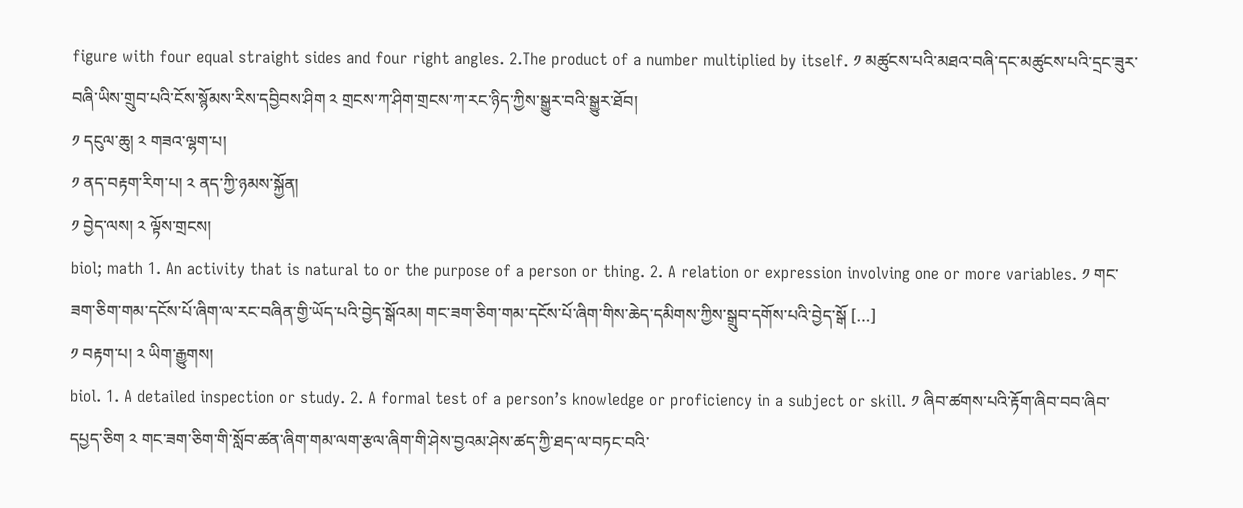figure with four equal straight sides and four right angles. 2.The product of a number multiplied by itself. ༡ མཚུངས་པའི་མཐའ་བཞི་དང་མཚུངས་པའི་དྲང་ཟུར་བཞི་ཡིས་གྲུབ་པའི་ངོས་སྙོམས་རིས་དབྱིབས་ཤིག ༢ གྲངས་ཀ་ཤིག་གྲངས་ཀ་རང་ཉིད་ཀྱིས་སྒྱུར་བའི་སྒྱུར་ཐོབ།
༡ དངུལ་ཆུ། ༢ གཟའ་ལྷག་པ།
༡ ནད་བརྟག་རིག་པ། ༢ ནད་ཀྱི་ཉམས་སྐྱོན།
༡ བྱེད་ལས། ༢ ལྟོས་གྲངས།
biol; math 1. An activity that is natural to or the purpose of a person or thing. 2. A relation or expression involving one or more variables. ༡ གང་ཟག་ཅིག་གམ་དངོས་པོ་ཞིག་ལ་རང་བཞིན་གྱི་ཡོད་པའི་བྱེད་སྒོའམ། གང་ཟག་ཅིག་གམ་དངོས་པོ་ཞིག་གིས་ཆེད་དམིགས་ཀྱིས་སྒྲུབ་དགོས་པའི་བྱེད་སྒོ […]
༡ བརྟག་པ། ༢ ཡིག་རྒྱུགས།
biol. 1. A detailed inspection or study. 2. A formal test of a person’s knowledge or proficiency in a subject or skill. ༡ ཞིབ་ཚགས་པའི་རྟོག་ཞིབ་བབ་ཞིབ་དཔྱད་ཅིག ༢ གང་ཟག་ཅིག་གི་སློབ་ཚན་ཞིག་གམ་ལག་རྩལ་ཞིག་གི་ཤེས་བྱའམ་ཤེས་ཚད་ཀྱི་ཐད་ལ་བཏང་བའི་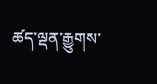ཚད་ལྡན་རྒྱུགས་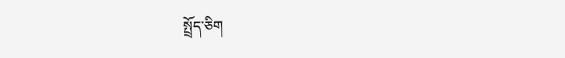སྤྲོད་ཅིག